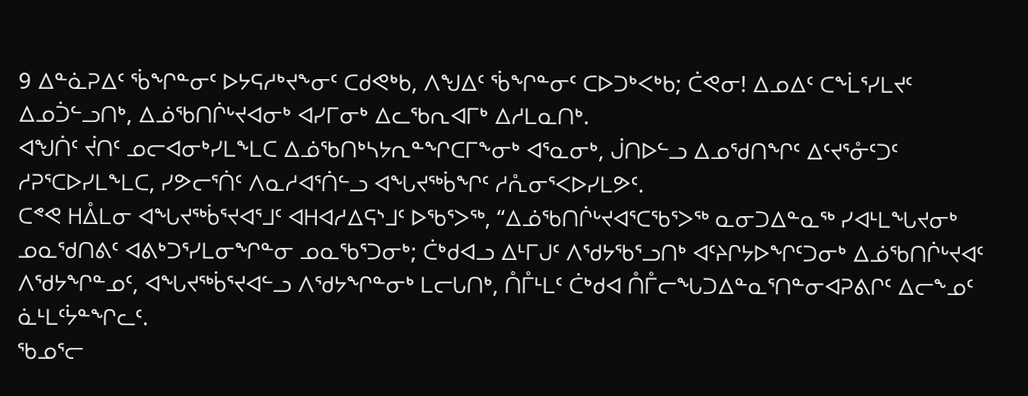9 ᐃᓐᓈᕈᐃᑦ ᖄᖏᓐᓂᑦ ᐅᔭᕋᓱᒃᔪᖕᓂᑦ ᑕᑯᕙᒃᑲ, ᐱᖑᐃᑦ ᖄᖏᓐᓂᑦ ᑕᐅᑐᒃᐸᒃᑲ; ᑖᕙᓂ! ᐃᓄᐃᑦ ᑕᖕᒫᕐᓯᒪᔪᑦ ᐃᓄᑑᓪᓗᑎᒃ, ᐃᓅᖃᑎᒌᒡᔪᐊᓂᒃ ᐊᓯᒥᓂᒃ ᐃᓚᖃᕆᐊᒥᒃ ᐃᓱᒪᓇᑎᒃ.
ᐊᖑᑏᑦ ᔫᑎᑦ ᓄᓕᐊᓂᒃᓯᒪᖕᒪᑕ ᐃᓅᖃᑎᒃᓴᔭᕆᓐᖏᑕᒥᖕᓂᒃ ᐊᕐᓇᓂᒃ, ᒎᑎᐅᓪᓗ ᐃᓄᖁᑎᖏᑦ ᐃᑦᔪᕐᓁᑦᑐᑦ ᓱᕈᕐᑕᐅᓯᒪᖕᒪᑕ, ᓯᕗᓕᕐᑏᑦ ᐱᓇᓱᐊᕐᑏᓪᓗ ᐊᖓᔪᖅᑳᖏᑦ ᓱᕅᓂᕐᐸᐅᓯᒪᕗᑦ.
ᑕᕝᕙ ᕼᐂᒪᓂ ᐊᖓᔪᖅᑳᕐᔪᐊᕐᒧᑦ ᐊᕼᐊᓱᐃᕋᔅᒧᑦ ᐅᖃᕐᐳᖅ, “ᐃᓅᖃᑎᒌᒡᔪᐊᕐᑕᖃᕐᐳᖅ ᓇᓂᑐᐃᓐᓇᖅ ᓯᐊᒻᒪᖓᔪᓂᒃ ᓄᓇᖁᑎᕕᑦ ᐊᕕᒃᑐᕐᓯᒪᓂᖏᓐᓂ ᓄᓇᖃᕐᑐᓂᒃ; ᑖᒃᑯᐊᓗ ᐃᒻᒥᒍᑦ ᐱᖁᔭᖃᕐᓗᑎᒃ ᐊᑦᔨᒋᔭᐅᖏᑦᑐᓂᒃ ᐃᓅᖃᑎᒌᒡᔪᐊᑦ ᐱᖁᔭᖏᓐᓄᑦ, ᐊᖓᔪᖅᑳᕐᔪᐊᓪᓗ ᐱᖁᔭᖏᓐᓂᒃ ᒪᓕᒐᑎᒃ, ᑍᒤᒻᒪᑦ ᑖᒃᑯᐊ ᑍᒤᓕᖓᑐᐃᓐᓇᕐᑎᓐᓂᐊᕈᕕᒋᑦ ᐃᓕᖕᓄᑦ ᓈᒻᒪᑦᔮᓐᖏᓚᑦ.
ᖃᓄᕐᓕ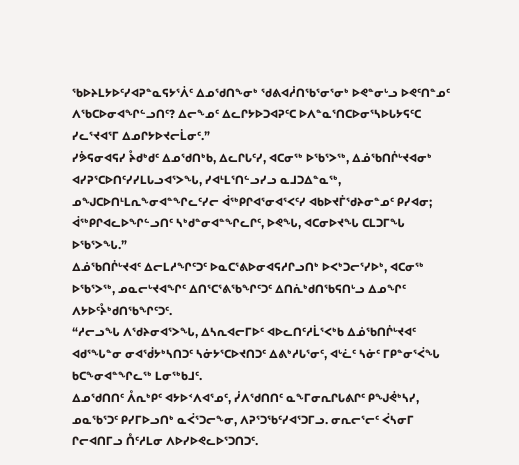ᖃᐅᔨᒪᔭᐅᑦᓯᐊᕈᓐᓇᕋᔭᕐᐲᑦ ᐃᓄᖁᑎᖕᓂᒃ ᖁᕕᐊᓲᑎᖃᕐᓂᕐᓂᒃ ᐅᕙᓐᓂᒡᓗ ᐅᕙᑦᑎᓐᓄᑦ ᐱᖃᑕᐅᓂᐊᖏᓪᓗᑎᑦ? ᐃᓕᖕᓄᑦ ᐃᓚᒋᔭᐅᑐᐊᕈᑦᑕ ᐅᐱᓐᓇᕐᑎᑕᐅᓂᕐᓴᐅᒐᔭᕋᑦᑕ ᓯᓚᕐᔪᐊᕐᒥ ᐃᓄᒋᔭᐅᔪᓕᒫᓂᑦ.”
ᓯᕘᕋᓂᐊᕋᓯ ᔧᑯᒃᑯᑦ ᐃᓄᖁᑎᒃᑲ, ᐃᓚᒋᒐᑦᓯ, ᐊᑕᓂᖅ ᐅᖃᕐᐳᖅ, ᐃᓅᖃᑎᒌᒡᔪᐊᓂᒃ ᐊᓯᕈᕐᑕᐅᑎᑦᓯᓯᒪᒐᓗᐊᕐᐳᖓ, ᓯᐊᒻᒪᕐᑎᓪᓗᓯᓗ ᓇᒧᑐᐃᓐᓇᖅ, ᓄᖑᑕᐅᑎᒻᒪᕆᖕᓂᐊᓐᖏᓚᑦᓯᓕ ᐋᖅᑭᒋᐊᕐᓂᐊᕐᐸᑦᓯ ᐊᑲᐅᔪᒦᖁᔨᓂᓐᓄᑦ ᑭᓯᐊᓂ; ᐋᖅᑭᒋᐊᓚᐅᖏᓪᓗᑎᑦ ᓴᒃᑯᓐᓂᐊᓐᖏᓚᒋᑦ, ᐅᕙᖓ, ᐊᑕᓂᐅᔪᖓ ᑕᒪᑐᒥᖓ ᐅᖃᕐᐳᖓ.”
ᐃᓅᖃᑎᒌᒡᔪᐊᑦ ᐃᓕᒪᓱᖏᑦᑐᑦ ᐅᓇᑕᕐᕕᐅᓂᐊᕋᓱᒋᓗᑎᒃ ᐅᐸᒃᑐᓕᕐᓯᐅᒃ, ᐊᑕᓂᖅ ᐅᖃᕐᐳᖅ, ᓄᓇᓕᒡᔪᐊᖏᑦ ᐃᑎᕐᑕᕐᕕᖃᖏᑦᑐᑦ ᐃᑎᕇᒃᑯᑎᖃᕋᑎᒡᓗ ᐃᓄᖏᑦ ᐱᔭᐅᑦᔧᒃᑯᑎᖃᖏᑦᑐᑦ.
“ᓱᓕᓗᖓ ᐱᖁᔨᓂᐊᕐᐳᖓ, ᐃᓴᕆᐊᓕᒥᐅᑦ ᐊᐅᓚᑎᑦᓱᒫᕐᐸᒃᑲ ᐃᓅᖃᑎᒌᒡᔪᐊᑦ ᐊᑯᕐᖓᓐᓂ ᓂᐊᖂᔭᒃᓴᑎᑐᑦ ᓴᓃᔭᕐᑕᐅᔪᑎᑐᑦ ᐃᕕᒃᓱᒐᕐᓂᑦ, ᐊᒡᓛᑦ ᓴᓃᑦ ᒥᑭᓐᓂᕐᐹᖓ ᑲᑕᖕᓂᐊᓐᖏᓚᖅ ᒪᓂᖅᑲᒧᑦ.
ᐃᓄᖁᑎᑎᑦ ᐰᕆᒃᑭᑦ ᐊᔭᐅᑉᐱᐊᕐᓄᑦ, ᓰᐱᖁᑎᑎᑦ ᓇᖕᒥᓂᕆᒋᒐᕕᒋᑦ ᑭᖑᕚᒃᓴᓯ, ᓄᓇᖃᕐᑐᑦ ᑭᓯᒥᐅᓗᑎᒃ ᓇᐹᕐᑐᓕᖕᓂ, ᐱᕈᕐᑐᖃᑦᓯᐊᕐᑐᒥᓗ. ᓂᕆᓕᕐᓕᑦ ᐹᓴᓂᒥ ᒋᓕᐊᑎᒥᓗ ᑍᑦᓱᒪᓂ ᐱᐅᓯᐅᕙᓚᐅᕐᑐᑎᑐᑦ.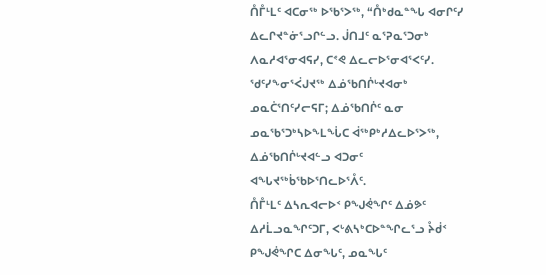ᑍᒤᒻᒪᑦ ᐊᑕᓂᖅ ᐅᖃᕐᐳᖅ, “ᑍᒃᑯᓇᓐᖓ ᐊᓂᒋᑦᓯ ᐃᓚᒋᔪᓐᓃᕐᓗᒋᓪᓗ. ᒎᑎᒧᑦ ᓇᕐᕈᓇᕐᑐᓂᒃ ᐱᓇᓱᐊᕐᓂᐊᕋᓯ, ᑕᕝᕙ ᐃᓚᓕᐅᕐᓂᐊᕐᐸᑦᓯ.
ᖁᑦᓯᖕᓂᕐᐹᒍᔪᖅ ᐃᓅᖃᑎᒌᒡᔪᐊᓂᒃ ᓄᓇᑖᕐᑎᑦᓯᓕᕋᒥ; ᐃᓅᖃᑎᒌᑦ ᓇᓂ ᓄᓇᖃᕐᑐᒃᓴᐅᖕᒪᖔᑕ ᐋᖅᑭᒃᓱᐃᓚᐅᕐᐳᖅ, ᐃᓅᖃᑎᒌᒡᔪᐊᓪᓗ ᐊᑐᓂᑦ ᐊᖓᔪᖅᑳᖃᐅᕐᑎᓚᐅᕐᐰᑦ.
ᑍᒤᒻᒪᑦ ᐃᓴᕆᐊᓕᐅᑉ ᑭᖑᕚᖏᑦ ᐃᓅᕗᑦ ᐃᓱᒫᓗᓇᖏᑦᑐᒥ, ᐸᒡᕕᓴᒃᑕᐅᓐᖏᓚᕐᓗ ᔧᑰᑉ ᑭᖑᕚᖏᑕ ᐃᓂᖓᑦ, ᓄᓇᖓᑦ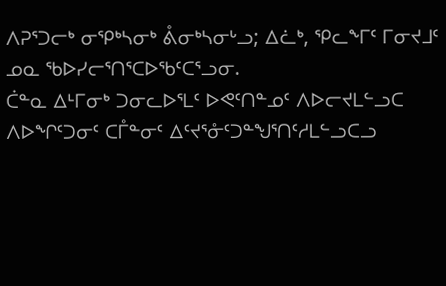ᐱᕈᕐᑐᓕᒃ ᓂᕿᒃᓴᓂᒃ ᕔᓂᒃᓴᓂᒡᓗ; ᐃᓛᒃ, ᕿᓚᖕᒥᑦ ᒥᓂᔪᒧᑦ ᓄᓇ ᖃᐅᓯᓕᕐᑎᕐᑕᐅᖃᑦᑕᕐᓗᓂ.
ᑖᓐᓇ ᐃᒻᒥᓂᒃ ᑐᓂᓚᐅᕐᒪᑦ ᐅᕙᑦᑎᓐᓄᑦ ᐱᐅᓕᔪᒪᓪᓗᑕ ᐱᐅᖏᑦᑐᓂᑦ ᑕᒤᓐᓂᑦ ᐃᑦᔪᕐᓁᑦᑐᓐᖑᕐᑎᑦᓱᒪᓪᓗᑕᓗ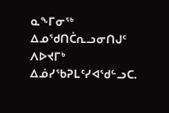ᓇᖕᒥᓂᖅ ᐃᓄᖁᑎᑖᕆᓗᓂᑎᒍᑦ ᐱᐅᔪᒥᒃ ᐃᓅᓯᖃᕈᒪᑦᓯᐊᖁᓪᓗᑕ.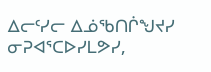ᐃᓕᑦᓯᓕ ᐃᓅᖃᑎᒌᖑᔪᓯ ᓂᕈᐊᕐᑕᐅᓯᒪᕗᓯ,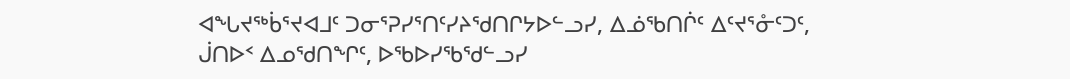ᐊᖓᔪᖅᑳᕐᔪᐊᒧᑦ ᑐᓂᕐᕈᓯᕐᑎᑦᓯᔨᖁᑎᒋᔭᐅᓪᓗᓯ, ᐃᓅᖃᑎᒌᑦ ᐃᑦᔪᕐᓁᑦᑐᑦ, ᒎᑎᐅᑉ ᐃᓄᖁᑎᖏᑦ, ᐅᖃᐅᓯᖃᖁᓪᓗᓯ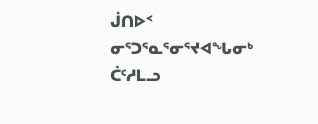ᒎᑎᐅᑉ ᓂᕐᑐᕐᓇᕐᓂᕐᔪᐊᖓᓂᒃ ᑖᑦᓱᒪᓗ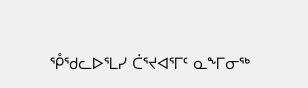ᕾᖁᓚᐅᕐᒪᓯ ᑖᕐᔪᐊᕐᒥᑦ ᓇᖕᒥᓂᖅ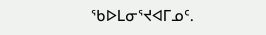ᖃᐅᒪᓂᕐᔪᐊᒥᓄᑦ.